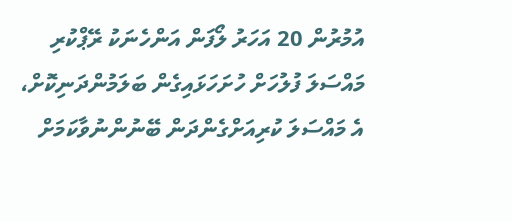އުމުރުން 20 އަހަރު ލޯފަން އަންހެނަކު ރޭޕްކުރި މައްސަލަ ފުލުހަށް ހުށަހަޅައިގެން ބަލަމުންދަނިކޮށް، އެ މައްސަލަ ކުރިއަށްގެންދަން ބޭނުންނުވާކަމަށް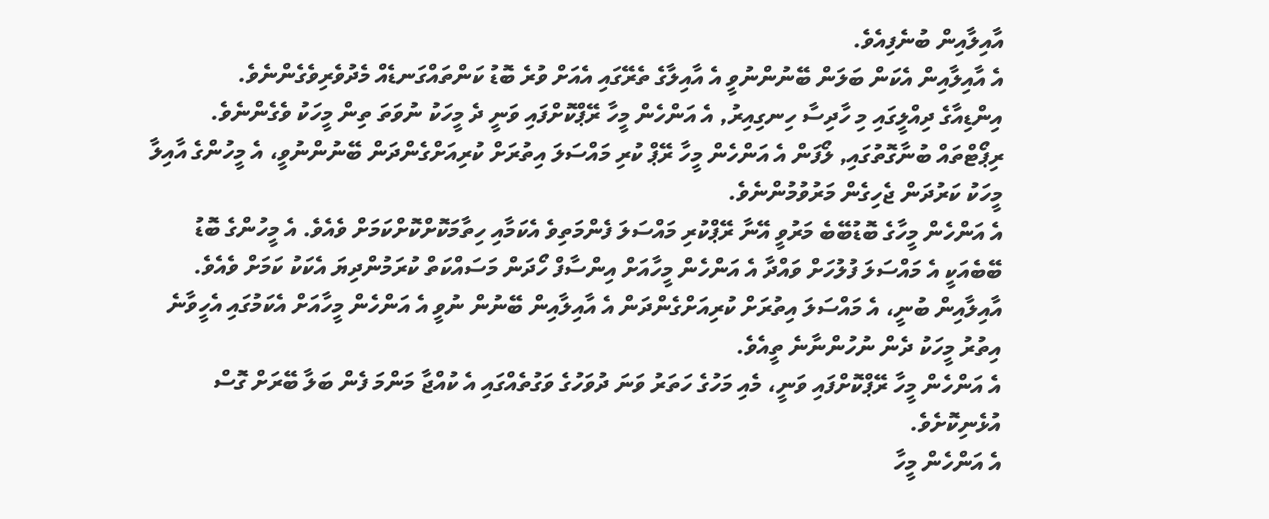އާއިލާއިން ބުނެފިއެވެ.
އެ އާއިލާއިން އެކަން ބަލަން ބޭނުންނުވީ އެ އާއިލާގެ ތެރޭގައި އެއަށް ވުރެ ބޮޑު ކަންތައްގަނޑެއް މެދުވެރިވެގެންނެވެ.
އިންޑިއާގެ ދިއްލީގައި މި ހާދިސާ ހިނގިއިރު, އެ އަންހެން މީހާ ރޭޕްކޮށްފައި ވަނީ ދެ މީހަކު ނުވަތަ ތިން މީހަކު ވެގެންނެވެ.
ރިޕޯޓްތައް ބުނާގޮތުގައި, ލޯފަން އެ އަންހެން މީހާ ރޭޕް ކުރި މައްސަލަ އިތުރަށް ކުރިއަށްގެންދަން ބޭނުންނުވީ، އެ މީހުންގެ އާއިލާ މީހަކު ކަރުދަން ޖެހިގެން މަރުވުމުންނެވެ.
އެ އަންހެން މީހާގެ ބޮޑުބޭބެ މަރުވީ އޭނާ ރޭޕްކުރި މައްސަލަ ފެންމަތިވެ އެކަމާއި ހިތާމަކޮށްކޮށްކަމަށް ވެއެވެ. އެ މީހުންގެ ބޮޑު ބޭބެއަކީ އެ މައްސަލަ ފުލުހަށް ވައްދާ އެ އަންހެން މީހާއަށް އިންސާފް ހޯދަން މަސައްކަތް ކުރަމުންދިޔަ އެކަކު ކަމަށް ވެއެވެ. އާއިލާއިން ބުނީ، އެ މައްސަލަ އިތުރަށް ކުރިއަށްގެންދަން އެ އާއިލާއިން ބޭނުން ނުވީ އެ އަންހެން މީހާއަށް އެކަމުގައި އެހީވާނެ އިތުރު މީހަކު ދެން ނުހުންނާނެ ތީއެވެ.
އެ އަންހެން މީހާ ރޭޕްކޮށްފައި ވަނީ، މެއި މަހުގެ ހަތަރު ވަނަ ދުވަހުގެ ވަގުތެއްގައި އެ ކުއްޖާ މަންމަ ފެން ބަލާ ބޭރަށް ގޮސް އުޅެނިކޮށެވެ.
އެ އަންހެން މީހާ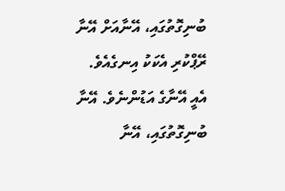ބުނިގޮތުގައި، އޭނާއަށް އޭނާ ރޭޕްކުރި އެކަކު އިނގެއެވެ. އެއީ އޭނާގެ އަޑުންނެވެ. އޭނާ ބުނިގޮތުގައި، އޭނާ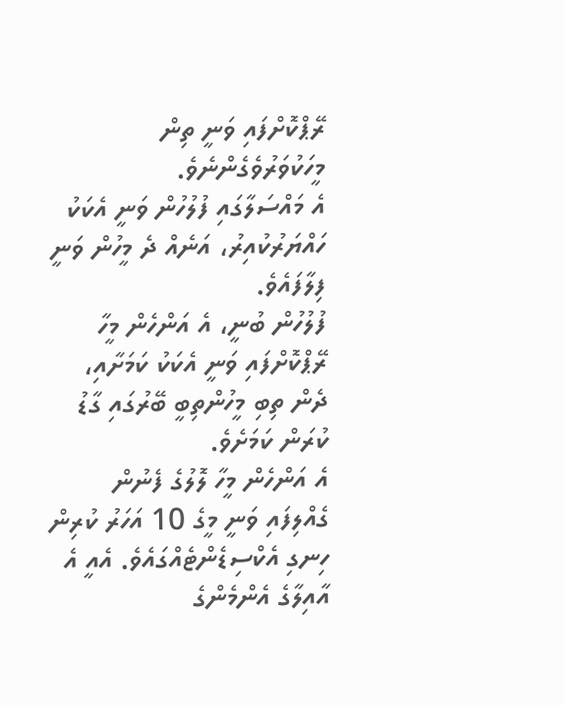ރޭޕްކޮށްފައި ވަނީ ތިން މީހަކުވަރުވެގެންނެވެ.
އެ މައްސަލާގައި ފުލުހުން ވަނީ އެކަކު ހައްޔަރުކުއިރު، އަނެއް ދެ މީހުން ވަނީ ފިލާފައެވެ.
ފުލުހުން ބުނީ، އެ އަންހެން މީހާ ރޭޕްކޮށްފައި ވަނީ އެކަކު ކަމަށާއި، ދެން ތިބި މީހުންތިބީ ބޭރުގައި ގާޑު ކުރަން ކަމަށެވެ.
އެ އަންހެން މީހާ ލޮލުގެ ފެނުން ގެއްލިފައި ވަނީ މީގެ 10 އަހަރު ކުރިން ހިނގި އެކްސިޑެންޓެއްގައެވެ. އެއީ އެ އާއިލާގެ އެންމެންގެ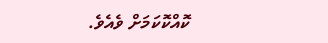ކޮއްކޮކަމަށް ވެއެވެ.